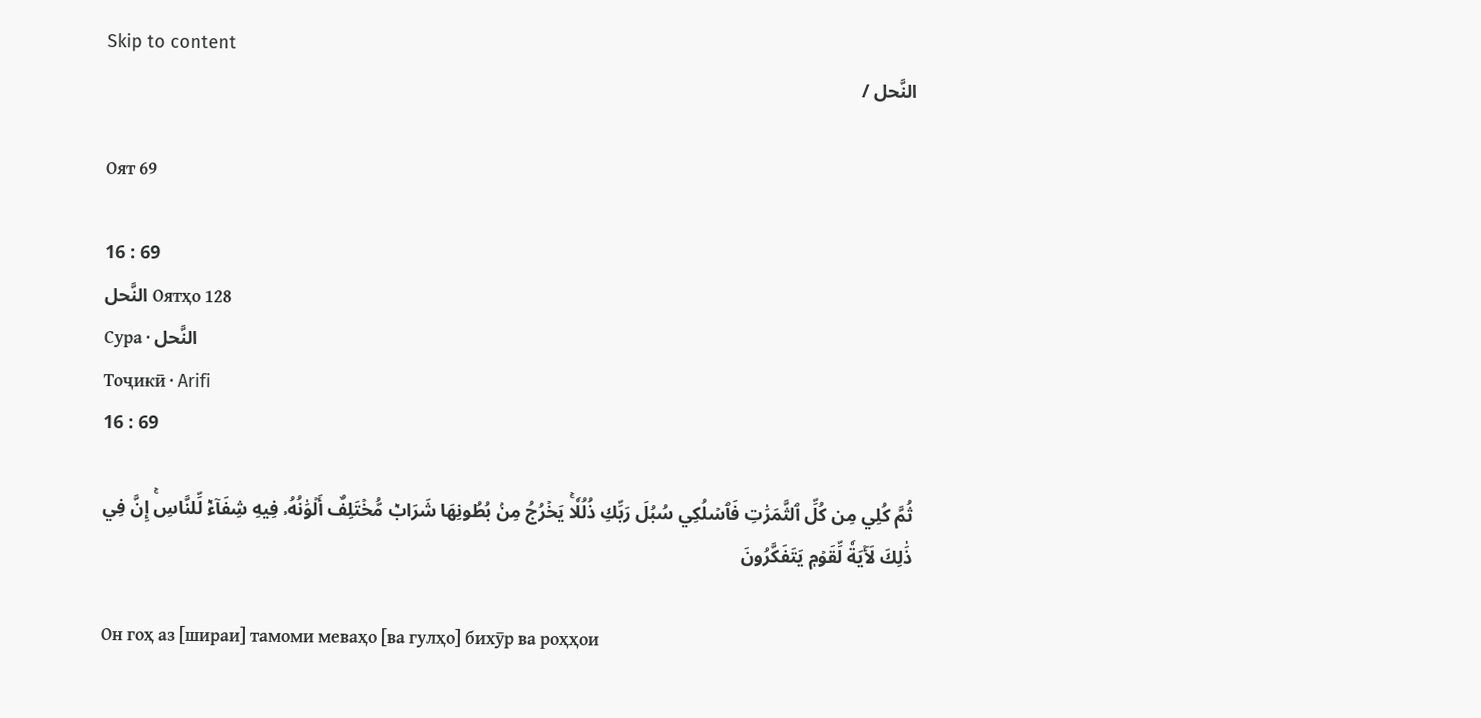Skip to content
النَّحل /

Оят 69

16 : 69
النَّحل Оятҳо 128
Сура · النَّحل
Тоҷикӣ · Arifi
16 : 69

ثُمَّ كُلِي مِن كُلِّ ٱلثَّمَرَٰتِ فَٱسۡلُكِي سُبُلَ رَبِّكِ ذُلُلٗاۚ يَخۡرُجُ مِنۢ بُطُونِهَا شَرَابٞ مُّخۡتَلِفٌ أَلۡوَٰنُهُۥ فِيهِ شِفَآءٞ لِّلنَّاسِۚ إِنَّ فِي ذَٰلِكَ لَأٓيَةٗ لِّقَوۡمٖ يَتَفَكَّرُونَ

Он гоҳ аз [шираи] тамоми меваҳо [ва гулҳо] бихӯр ва роҳҳои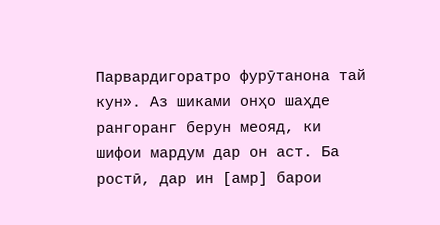Парвардигоратро фурӯтанона тай кун». Аз шиками онҳо шаҳде рангоранг берун меояд, ки шифои мардум дар он аст. Ба ростӣ, дар ин [амр] барои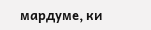мардуме, ки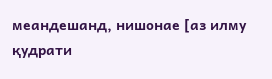меандешанд, нишонае [аз илму қудрати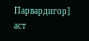Парвардигор] аст